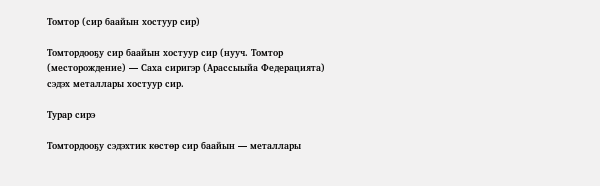Томтор (сир баайын хостуур сир)

Томтордооҕу сир баайын хостуур сир (нууч. Томтор (месторождение) — Саха сиригэр (Арассыыйа Федерацията) сэдэх металлары хостуур сир.

Турар сирэ

Томтордооҕу сэдэхтик көстөр сир баайын — металлары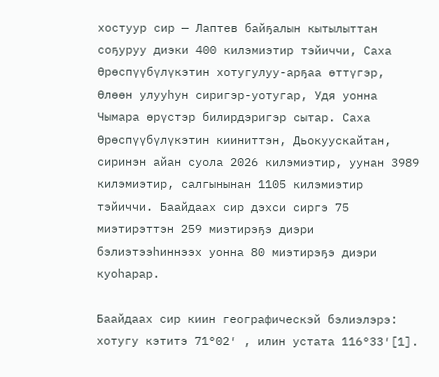хостуур сир — Лаптев байҕалын кытылыттан соҕуруу диэки 400 килэмиэтир тэйиччи, Саха Өрөспүүбүлүкэтин хотугулуу-арҕаа өттүгэр, Өлөөн улууһун сиригэр-уотугар, Удя уонна Чымара өрүстэр билирдэригэр сытар. Саха Өрөспүүбүлүкэтин кииниттэн, Дьокуускайтан, сиринэн айан суола 2026 килэмиэтир, уунан 3989 килэмиэтир, салгынынан 1105 килэмиэтир тэйиччи. Баайдаах сир дэхси сиргэ 75 миэтирэттэн 259 миэтирэҕэ диэри бэлиэтээһиннээх уонна 80 миэтирэҕэ диэри куоһарар.

Баайдаах сир киин географическэй бэлиэлэрэ: хотугу кэтитэ 71°02′ , илин устата 116°33′[1].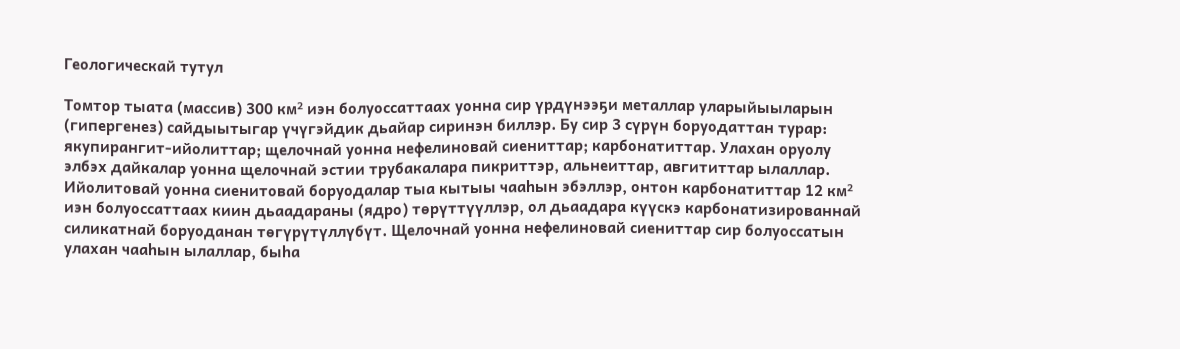Геологическай тутул

Томтор тыата (массив) 300 км² иэн болуоссаттаах уонна сир үрдүнээҕи металлар уларыйыыларын (гипергенез) сайдыытыгар үчүгэйдик дьайар сиринэн биллэр. Бу сир 3 сүрүн боруодаттан турар: якупирангит-ийолиттар; щелочнай уонна нефелиновай сиениттар; карбонатиттар. Улахан оруолу элбэх дайкалар уонна щелочнай эстии трубакалара пикриттэр, альнеиттар, авгититтар ылаллар. Ийолитовай уонна сиенитовай боруодалар тыа кытыы чааһын эбэллэр, онтон карбонатиттар 12 км² иэн болуоссаттаах киин дьаадараны (ядро) төрүттүүллэр, ол дьаадара күүскэ карбонатизированнай силикатнай боруоданан төгүрүтүллүбүт. Щелочнай уонна нефелиновай сиениттар сир болуоссатын улахан чааһын ылаллар, быһа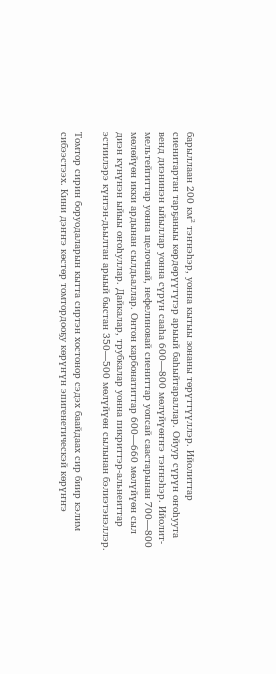барыллаан 200 км² тэҥнэһэр, уонна кытыы зонаны төрүттүүллэр. Ийолиттар сиенитартан тарҕаныы көрдөрүүтүгэр арыый баһыйтараллар. Ойуур сүрүн оҥоһуута венд диэнинэн ыйыллар уонна сүрүн сааһа 600—800 мөлүйүөҥҥэ тэҥнэһэр. Ийолит-мельтейгиттар уонна щелочнай, нефелиновай сиениттар уопсай саастарынан 700—800 мөлөйүөн икки ардынан сылдьаллар. Онтон карбонатиттар 600—660 мөлүйүөн сыл диэн күнүнэн ыйыы оҥоһуллар. Дайкалар, трубкалар уонна пикриттэр-альнеиттар эстиилэрэ күнтэн-дьылтан арыый быстан 350—500 мөлүйүөн сылынан бэлиэтэнэллэр.

Томтор сирин боруодаларын кытта сиртэн хостонор сэдэх баайдаах сир биир кэлим сибээстээх. Кини дэҥҥэ көстөр томтордооҕу көрүҥүн эпигенетическэй көрүҥҥэ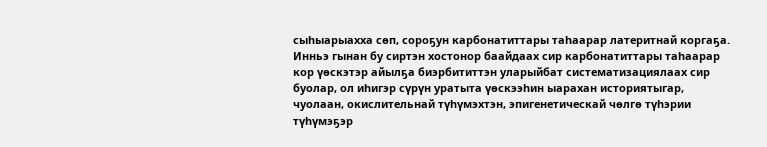сыһыарыахха сөп, сороҕун карбонатиттары таһаарар латеритнай коргаҕа. Инньэ гынан бу сиртэн хостонор баайдаах сир карбонатиттары таһаарар кор үөскэтэр айылҕа биэрбититтэн уларыйбат систематизациялаах сир буолар, ол иһигэр сүрүн уратыта үөскээһин ыарахан историятыгар, чуолаан, окислительнай түһүмэхтэн, эпигенетическай чөлгө түһэрии түһүмэҕэр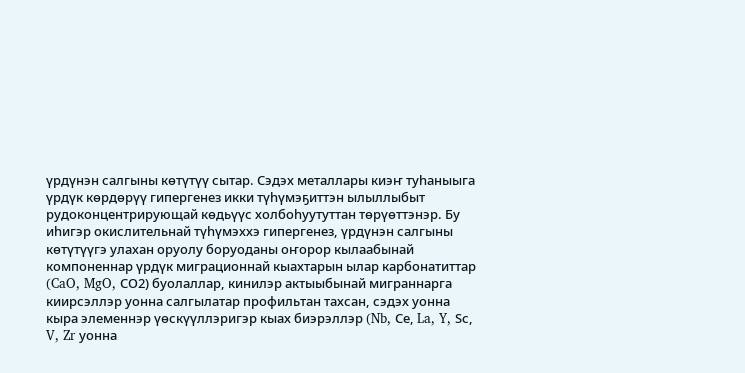үрдүнэн салгыны көтүтүү сытар. Сэдэх металлары киэҥ туһаныыга үрдүк көрдөрүү гипергенез икки түһүмэҕиттэн ылыллыбыт рудоконцентрирующай көдьүүс холбоһуутуттан төрүөттэнэр. Бу иһигэр окислительнай түһүмэххэ гипергенез, үрдүнэн салгыны көтүтүүгэ улахан оруолу боруоданы оҥорор кылаабынай компоненнар үрдүк миграционнай кыахтарын ылар карбонатиттар (CaO, MgO, СО2) буолаллар, кинилэр актыыбынай миграннарга киирсэллэр уонна салгылатар профильтан тахсан, сэдэх уонна кыра элеменнэр үөскүүллэригэр кыах биэрэллэр (Nb, Се, La, Y, Sс, V, Zr уонна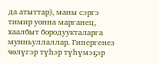да атыттар), маны сэргэ тимир уонна марганец, хаалбыт бородуукталарга мунньуллаллар. Гипергенез чөлүгэр түһэр түһүмэҕэр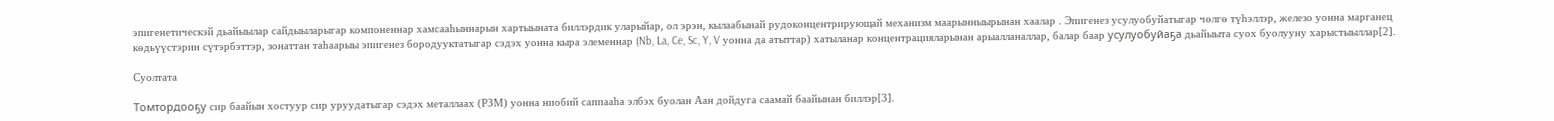эпигенетическэй дьайыылар сайдыыларыгар компоненнар хамсааһыннарын хартыыната биллэрдик уларыйар, ол эрэн, кылаабынай рудоконцентрирующай механизм маарынныырынан хаалар . Эпигенез усулуобуйатыгар чөлгө түһэллэр, железо уонна марганец көдьүүстэрин сүтэрбэттэр, зонаттан таһаарыы эпигенез бородууктатыгар сэдэх уонна кыра элеменнар (Nb, La, Ce, Sc, Y, V уонна да атыттар) хатыланар концентрацияларынан арыалланаллар, балар баар усулуобуйаҕа дьайыыта суох буолууну харыстыыллар[2].

Суолтата

Томтордооҕу сир баайын хостуур сир уруудатыгар сэдэх металлаах (РЗМ) уонна ниобий саппааһа элбэх буолан Аан дойдуга саамай баайынан биллэр[3].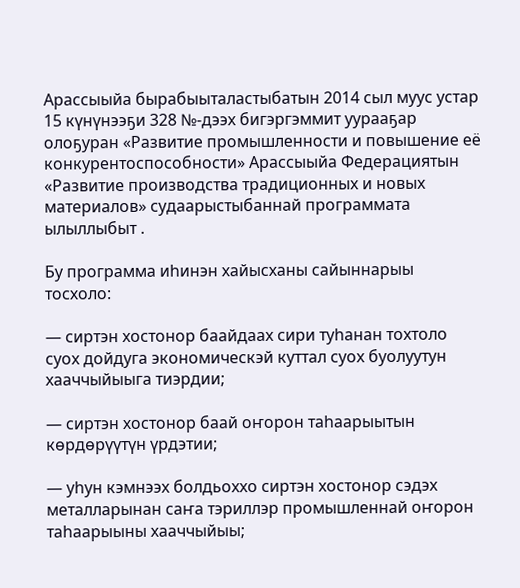Арассыыйа бырабыыталастыбатын 2014 сыл муус устар 15 күнүнээҕи 328 №-дээх бигэргэммит уурааҕар олоҕуран «Развитие промышленности и повышение её конкурентоспособности» Арассыыйа Федерациятын «Развитие производства традиционных и новых материалов» судаарыстыбаннай программата ылыллыбыт .

Бу программа иһинэн хайысханы сайыннарыы тосхоло:

— сиртэн хостонор баайдаах сири туһанан тохтоло суох дойдуга экономическэй куттал суох буолуутун хааччыйыыга тиэрдии;

— сиртэн хостонор баай оҥорон таһаарыытын көрдөрүүтүн үрдэтии;

— уһун кэмнээх болдьоххо сиртэн хостонор сэдэх металларынан саҥа тэриллэр промышленнай оҥорон таһаарыыны хааччыйыы;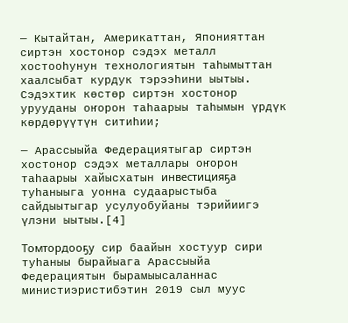— Кытайтан, Америкаттан, Японияттан сиртэн хостонор сэдэх металл хостооһунун технологиятын таһымыттан хаалсыбат курдук тэрээһини ыытыы. Сэдэхтик көстөр сиртэн хостонор урууданы оҥорон таһаарыы таһымын үрдүк көрдөрүүтүн ситиһии;

— Арассыыйа Федерациятыгар сиртэн хостонор сэдэх металлары оҥорон таһаарыы хайысхатын инвестицияҕа туһаныыга уонна судаарыстыба сайдыытыгар усулуобуйаны тэрийиигэ үлэни ыытыы.[4]

Томтордооҕу сир баайын хостуур сири туһаныы бырайыага Арассыыйа Федерациятын бырамыысаланнас министиэристибэтин 2019 сыл муус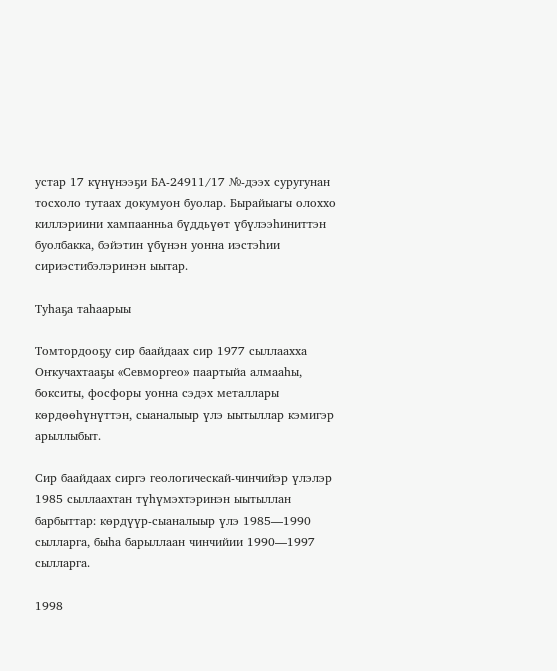устар 17 күнүнээҕи БА-24911/17 №-дээх суругунан тосхоло тутаах докумуон буолар. Бырайыагы олоххо киллэриини хампаанньа бүддьүөт үбүлээһиниттэн буолбакка, бэйэтин үбүнэн уонна иэстэһии сириэстибэлэринэн ыытар.

Туһаҕа таһаарыы

Томтордооҕу сир баайдаах сир 1977 сыллаахха Оҥкучахтааҕы «Севморгео» паартыйа алмааһы, бокситы, фосфоры уонна сэдэх металлары көрдөөһүнүттэн, сыаналыыр үлэ ыытыллар кэмигэр арыллыбыт.

Сир баайдаах сиргэ геологическай-чинчийэр үлэлэр 1985 сыллаахтан түһүмэхтэринэн ыытыллан барбыттар: көрдүүр-сыаналыыр үлэ 1985—1990 сылларга, быһа барыллаан чинчийии 1990—1997 сылларга.

1998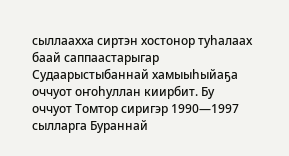сыллаахха сиртэн хостонор туһалаах баай саппаастарыгар Судаарыстыбаннай хамыыһыйаҕа оччуот оҥоһуллан киирбит. Бу оччуот Томтор сиригэр 1990—1997 сылларга Бураннай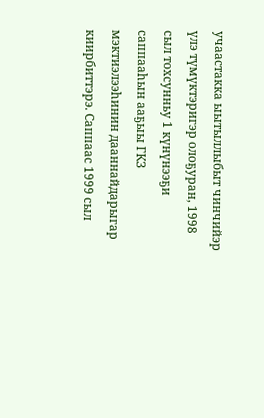учаастакка ыытыллыбыт чинчийэр үлэ түмүктэригэр олоҕуран, 1998 сыл тохсунньу 1 күнүнээҕи саппааһын ааҕыы ГКЗ мэктиэлээһинин дааннайдарыгар киирбиттэрэ. Саппаас 1999 сыл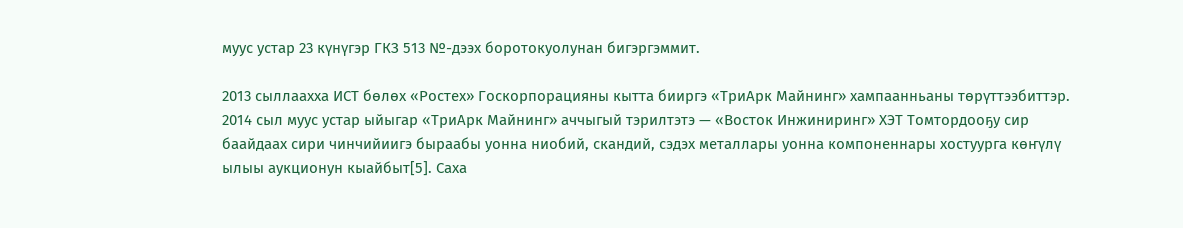муус устар 23 күнүгэр ГКЗ 513 №-дээх боротокуолунан бигэргэммит.

2013 сыллаахха ИСТ бөлөх «Ростех» Госкорпорацияны кытта бииргэ «ТриАрк Майнинг» хампаанньаны төрүттээбиттэр. 2014 сыл муус устар ыйыгар «ТриАрк Майнинг» аччыгый тэрилтэтэ — «Восток Инжиниринг» ХЭТ Томтордооҕу сир баайдаах сири чинчийиигэ быраабы уонна ниобий, скандий, сэдэх металлары уонна компоненнары хостуурга көҥүлү ылыы аукционун кыайбыт[5]. Саха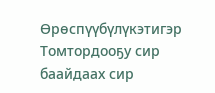Өрөспүүбүлүкэтигэр Томтордооҕу сир баайдаах сир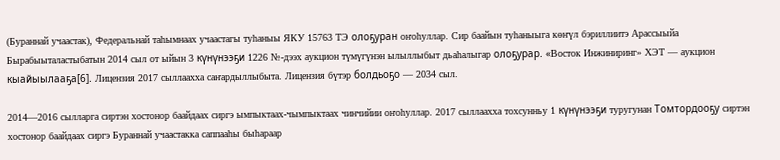(Бураннай учаастак), Федеральнай таһымнаах учаастагы туһаныы ЯКУ 15763 ТЭ олоҕуран оҥоһуллар. Сир баайын туһаныыга көҥүл бэриллиитэ Арассыыйа Бырабыыталастыбатын 2014 сыл от ыйын 3 күнүнээҕи 1226 №-дээх аукцион түмүгүнэн ылыллыбыт дьаһалыгар олоҕурар. «Восток Инжиниринг» ХЭТ — аукцион кыайыылааҕа[6]. Лицензия 2017 сыллаахха саҥардыллыбыта. Лицензия бүтэр болдьоҕо — 2034 сыл.

2014—2016 сылларга сиртэн хостонор баайдаах сиргэ ымпыктаах-чымпыктаах чинчийии оҥоһуллар. 2017 сыллаахха тохсунньу 1 күнүнээҕи туругунан Томтордооҕу сиртэн хостонор баайдаах сиргэ Бураннай учаастакка саппааһы быһараар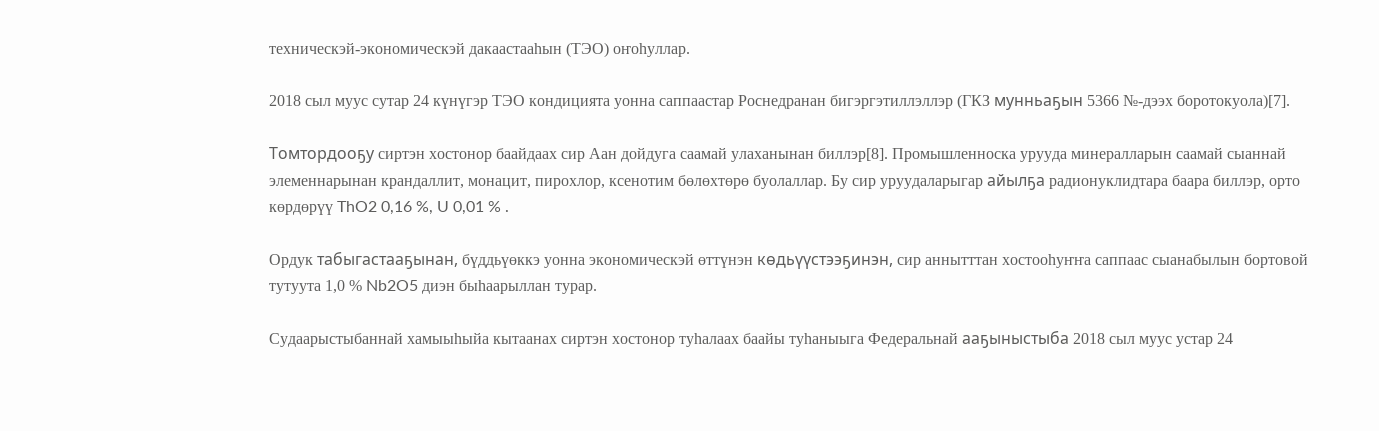техническэй-экономическэй дакаастааһын (ТЭО) оҥоһуллар.

2018 сыл муус сутар 24 күнүгэр ТЭО кондицията уонна саппаастар Роснедранан бигэргэтиллэллэр (ГКЗ мунньаҕын 5366 №-дээх боротокуола)[7].

Томтордооҕу сиртэн хостонор баайдаах сир Аан дойдуга саамай улаханынан биллэр[8]. Промышленноска урууда минералларын саамай сыаннай элеменнарынан крандаллит, монацит, пирохлор, ксенотим бөлөхтөрө буолаллар. Бу сир уруудаларыгар айылҕа радионуклидтара баара биллэр, орто көрдөрүү ThO2 0,16 %, U 0,01 % .

Ордук табыгастааҕынан, бүддьүөккэ уонна экономическэй өттүнэн көдьүүстээҕинэн, сир аннытттан хостооһуҥҥа саппаас сыанабылын бортовой тутуута 1,0 % Nb2O5 диэн быһаарыллан турар.

Судаарыстыбаннай хамыыһыйа кытаанах сиртэн хостонор туһалаах баайы туһаныыга Федеральнай ааҕыныстыба 2018 сыл муус устар 24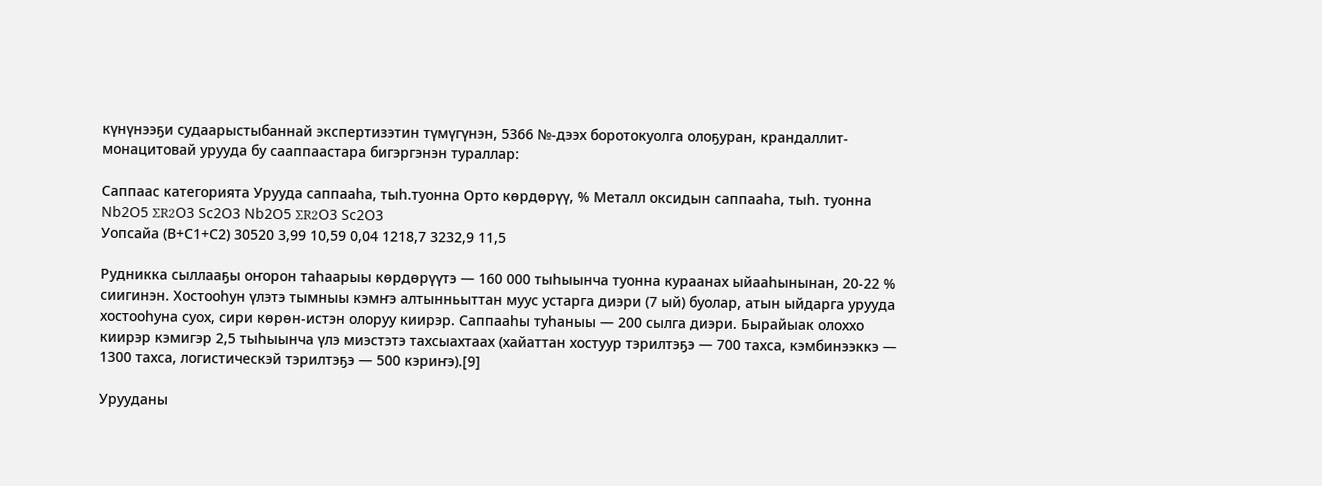күнүнээҕи судаарыстыбаннай экспертизэтин түмүгүнэн, 5366 №-дээх боротокуолга олоҕуран, крандаллит-монацитовай урууда бу сааппаастара бигэргэнэн тураллар:

Саппаас категорията Урууда саппааһа, тыһ.туонна Орто көрдөрүү, % Металл оксидын саппааһа, тыһ. туонна
Nb2O5 ΣR2O3 Sc2O3 Nb2O5 ΣR2O3 Sc2O3
Уопсайа (В+С1+С2) 30520 3,99 10,59 0,04 1218,7 3232,9 11,5

Рудникка сыллааҕы оҥорон таһаарыы көрдөрүүтэ — 160 000 тыһыынча туонна кураанах ыйааһынынан, 20-22 % сиигинэн. Хостооһун үлэтэ тымныы кэмҥэ алтынньыттан муус устарга диэри (7 ый) буолар, атын ыйдарга урууда хостооһуна суох, сири көрөн-истэн олоруу киирэр. Саппааһы туһаныы — 200 сылга диэри. Бырайыак олоххо киирэр кэмигэр 2,5 тыһыынча үлэ миэстэтэ тахсыахтаах (хайаттан хостуур тэрилтэҕэ — 700 тахса, кэмбинээккэ — 1300 тахса, логистическэй тэрилтэҕэ — 500 кэриҥэ).[9]

Урууданы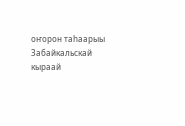оҥорон таһаарыы Забайкальскай кыраай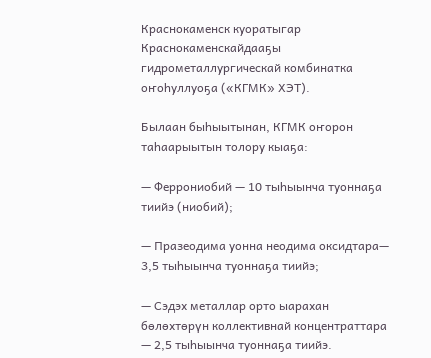Краснокаменск куоратыгар Краснокаменскайдааҕы гидрометаллургическай комбинатка оҥоһуллуоҕа («КГМК» ХЭТ).

Былаан быһыытынан, КГМК оҥорон таһаарыытын толору кыаҕа:

— Феррониобий — 10 тыһыынча туоннаҕа тиийэ (ниобий);

— Празеодима уонна неодима оксидтара— 3,5 тыһыынча туоннаҕа тиийэ;

— Сэдэх металлар орто ыарахан бөлөхтөрүн коллективнай концентраттара — 2,5 тыһыынча туоннаҕа тиийэ.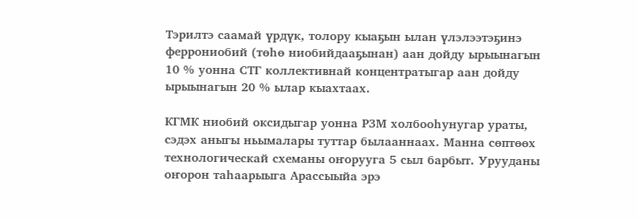Тэрилтэ саамай үрдүк, толору кыаҕын ылан үлэлээтэҕинэ феррониобий (төһө ниобийдааҕынан) аан дойду ырыынагын 10 % уонна СТГ коллективнай концентратыгар аан дойду ырыынагын 20 % ылар кыахтаах.

КГМК ниобий оксидыгар уонна РЗМ холбооһунугар ураты, сэдэх аныгы ньымалары туттар былааннаах. Манна сөптөөх технологическай схеманы оҥорууга 5 сыл барбыт. Урууданы оҥорон таһаарыыга Арассыыйа эрэ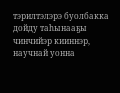тэрилтэлэрэ буолбакка дойду таһынааҕы чинчийэр кииннэр, научнай уонна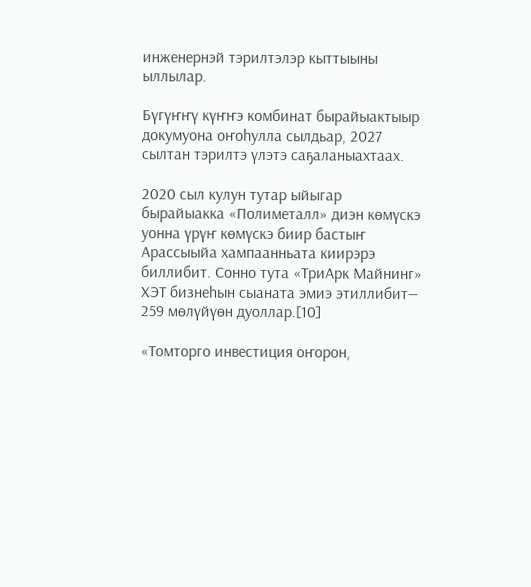инженернэй тэрилтэлэр кыттыыны ыллылар.

Бүгүҥҥү күҥҥэ комбинат бырайыактыыр докумуона оҥоһулла сылдьар, 2027 сылтан тэрилтэ үлэтэ саҕаланыахтаах.

2020 сыл кулун тутар ыйыгар бырайыакка «Полиметалл» диэн көмүскэ уонна үрүҥ көмүскэ биир бастыҥ Арассыыйа хампаанньата киирэрэ биллибит. Сонно тута «ТриАрк Майнинг» ХЭТ бизнеһын сыаната эмиэ этиллибит— 259 мөлүйүөн дуоллар.[10]

«Томторго инвестиция оҥорон,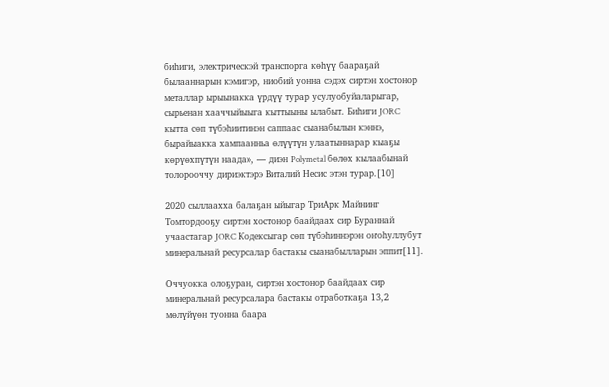биһиги, электрическэй транспорга көһүү баараҕай былааннарын кэмигэр, ниобий уонна сэдэх сиртэн хостонор металлар ырыынакка үрдүү турар усулуобуйаларыгар, сырьенан хааччыйыыга кыттыыны ылабыт. Биһиги JORC кытта сөп түбэһиитинэн саппаас сыанабылын кэннэ, бырайыакка хампаанньа өлүүтүн улаатыннарар кыаҕы көрүөхпүтүн наада», — диэн Polymetal бөлөх кылаабынай толорооччу дириэктэрэ Виталий Несис этэн турар.[10]

2020 сыллаахха балаҕан ыйыгар ТриАрк Майнинг Томтордооҕу сиртэн хостонор баайдаах сир Бураннай учаастагар JORC Кодексыгар сөп түбэһиннэрэн оҥоһуллубут минеральнай ресурсалар бастакы сыанабылларын эппит[11].

Оччуокка олоҕуран, сиртэн хостонор баайдаах сир минеральнай ресурсалара бастакы отработкаҕа 13,2 мөлүйүөн туонна баара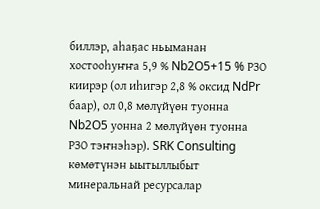биллэр, аһаҕас ньыманан хостооһуҥҥа 5,9 % Nb2O5+15 % РЗО киирэр (ол иһигэр 2,8 % оксид NdPr баар), ол 0,8 мөлүйүөн туонна Nb2O5 уонна 2 мөлүйүөн туонна РЗО тэҥнэһэр). SRK Consulting көмөтүнэн ыытыллыбыт минеральнай ресурсалар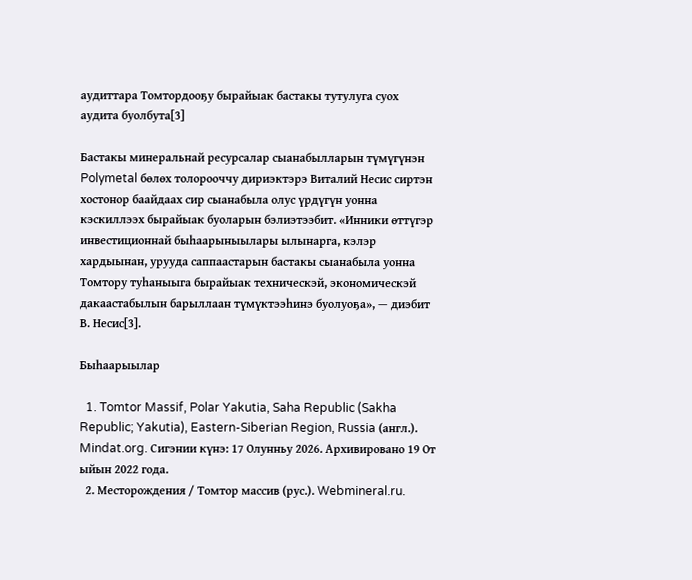аудиттара Томтордооҕу бырайыак бастакы тутулуга суох аудита буолбута[3]

Бастакы минеральнай ресурсалар сыанабылларын түмүгүнэн Polymetal бөлөх толорооччу дириэктэрэ Виталий Несис сиртэн хостонор баайдаах сир сыанабыла олус үрдүгүн уонна кэскиллээх бырайыак буоларын бэлиэтээбит. «Инники өттүгэр инвестиционнай быһаарыныылары ылынарга, кэлэр хардыынан, урууда саппаастарын бастакы сыанабыла уонна Томтору туһаныыга бырайыак техническэй, экономическэй дакаастабылын барыллаан түмүктээһинэ буолуоҕа», — диэбит В. Несис[3].

Быһаарыылар

  1. Tomtor Massif, Polar Yakutia, Saha Republic (Sakha Republic; Yakutia), Eastern-Siberian Region, Russia (англ.). Mindat.org. Сигэнии күнэ: 17 Олунньу 2026. Архивировано 19 От ыйын 2022 года.
  2. Месторождения / Томтор массив (рус.). Webmineral.ru.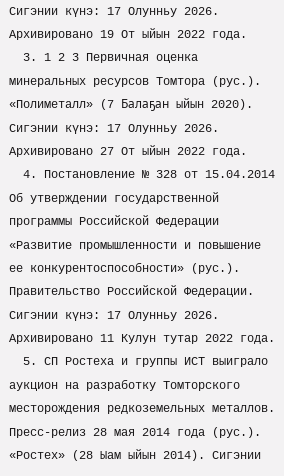Сигэнии күнэ: 17 Олунньу 2026. Архивировано 19 От ыйын 2022 года.
  3. 1 2 3 Первичная оценка минеральных ресурсов Томтора (рус.). «Полиметалл» (7 Балаҕан ыйын 2020). Сигэнии күнэ: 17 Олунньу 2026. Архивировано 27 От ыйын 2022 года.
  4. Постановление № 328 от 15.04.2014 Об утверждении государственной программы Российской Федерации «Развитие промышленности и повышение ее конкурентоспособности» (рус.). Правительство Российской Федерации. Сигэнии күнэ: 17 Олунньу 2026. Архивировано 11 Кулун тутар 2022 года.
  5. СП Ростеха и группы ИСТ выиграло аукцион на разработку Томторского месторождения редкоземельных металлов. Пресс-релиз 28 мая 2014 года (рус.). «Ростех» (28 Ыам ыйын 2014). Сигэнии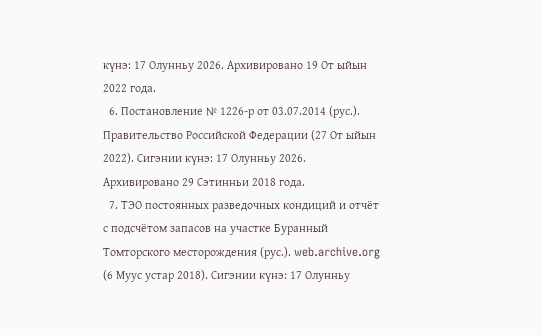күнэ: 17 Олунньу 2026. Архивировано 19 От ыйын 2022 года.
  6. Постановление № 1226-р от 03.07.2014 (рус.). Правительство Российской Федерации (27 От ыйын 2022). Сигэнии күнэ: 17 Олунньу 2026. Архивировано 29 Сэтинньи 2018 года.
  7. ТЭО постоянных разведочных кондиций и отчёт с подсчётом запасов на участке Буранный Томторского месторождения (рус.). web.archive.org (6 Муус устар 2018). Сигэнии күнэ: 17 Олунньу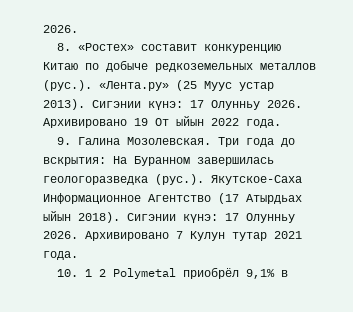2026.
  8. «Ростех» составит конкуренцию Китаю по добыче редкоземельных металлов (рус.). «Лента.ру» (25 Муус устар 2013). Сигэнии күнэ: 17 Олунньу 2026. Архивировано 19 От ыйын 2022 года.
  9. Галина Мозолевская. Три года до вскрытия: На Буранном завершилась геологоразведка (рус.). Якутское-Саха Информационное Агентство (17 Атырдьах ыйын 2018). Сигэнии күнэ: 17 Олунньу 2026. Архивировано 7 Кулун тутар 2021 года.
  10. 1 2 Polymetal приобрёл 9,1% в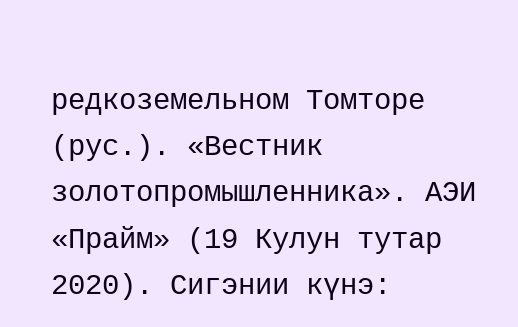редкоземельном Томторе (рус.). «Вестник золотопромышленника». АЭИ «Прайм» (19 Кулун тутар 2020). Сигэнии күнэ: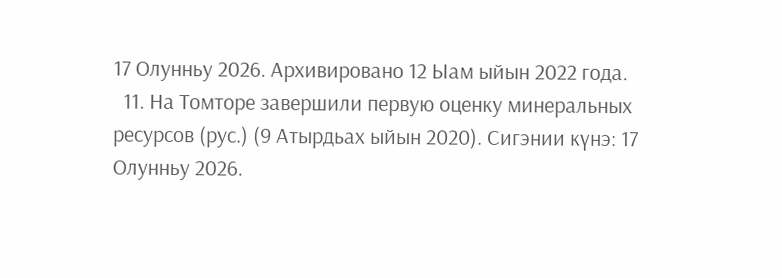17 Олунньу 2026. Архивировано 12 Ыам ыйын 2022 года.
  11. На Томторе завершили первую оценку минеральных ресурсов (рус.) (9 Атырдьах ыйын 2020). Сигэнии күнэ: 17 Олунньу 2026.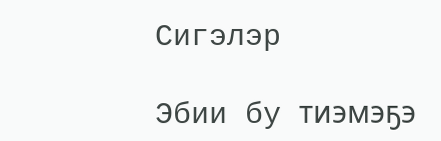Сигэлэр

Эбии бу тиэмэҕэ